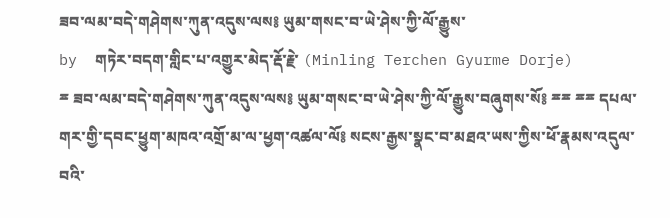ཟབ་ལམ་བདེ་གཤེགས་ཀུན་འདུས་ལས༔ ཡུམ་གསང་བ་ཡེ་ཤེས་ཀྱི་ལོ་རྒྱུས་
by  གཏེར་བདག་གླིང་པ་འགྱུར་མེད་རྡོ་རྗེ་ (Minling Terchen Gyurme Dorje)
ྈ ཟབ་ལམ་བདེ་གཤེགས་ཀུན་འདུས་ལས༔ ཡུམ་གསང་བ་ཡེ་ཤེས་ཀྱི་ལོ་རྒྱུས་བཞུགས་སོ༔ ྈྈ ྈྈ དཔལ་གར་གྱི་དབང་ཕྱུག་མཁའ་འགྲོ་མ་ལ་ཕྱག་འཚལ་ལོ༔ སངས་རྒྱས་སྣང་བ་མཐའ་ཡས་ཀྱིས་ཕོ་རྣམས་འདུལ་བའི་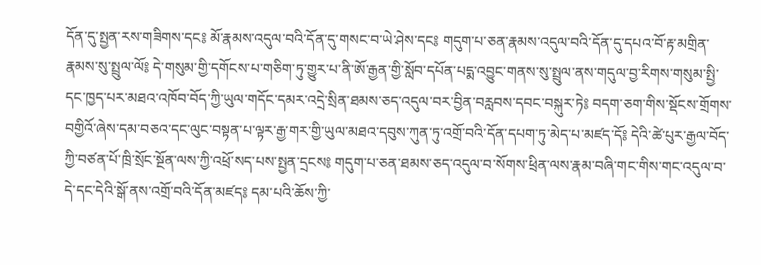དོན་དུ་སྤྱན་རས་གཟིགས་དང༔ མོ་རྣམས་འདུལ་བའི་དོན་དུ་གསང་བ་ཡེ་ཤེས་དང༔ གདུག་པ་ཅན་རྣམས་འདུལ་བའི་དོན་དུ་དཔའ་བོ་རྟ་མགྲིན་རྣམས་སུ་སྤྲུལ་ལོ༔ དེ་གསུམ་གྱི་དགོངས་པ་གཅིག་ཏུ་གྱུར་པ་ནི་ཨོ་རྒྱན་གྱི་སློབ་དཔོན་པདྨ་འབྱུང་གནས་སུ་སྤྲུལ་ནས་གདུལ་བྱ་རིགས་གསུམ་སྤྱི་དང་ཁྱད་པར་མཐའ་འཁོབ་བོད་ཀྱི་ཡུལ་གདོང་དམར་འདྲེ་སྲིན་ཐམས་ཅད་འདུལ་བར་བྱིན་བརླབས་དབང་བསྐུར་ཏེ༔ བདག་ཅག་གིས་སྡོངས་གྲོགས་བགྱིའོ་ཞེས་དམ་བཅའ་དང་ལུང་བསྟན་པ་ལྟར་རྒྱ་གར་གྱི་ཡུལ་མཐའ་དབུས་ཀུན་ཏུ་འགྲོ་བའི་དོན་དཔག་ཏུ་མེད་པ་མཛད་དོ༔ དེའི་ཚེ་པུར་རྒྱལ་བོད་ཀྱི་བཙན་པོ་ཁྲི་སྲོང་སྔོན་ལས་ཀྱི་འཕྲོ་སད་པས་སྤྱན་དྲངས༔ གདུག་པ་ཅན་ཐམས་ཅད་འདུལ་བ་སོགས་ཕྲིན་ལས་རྣམ་བཞི་གང་གིས་གང་འདུལ་བ་དེ་དང་དེའི་སྒོ་ནས་འགྲོ་བའི་དོན་མཛད༔ དམ་པའི་ཆོས་ཀྱི་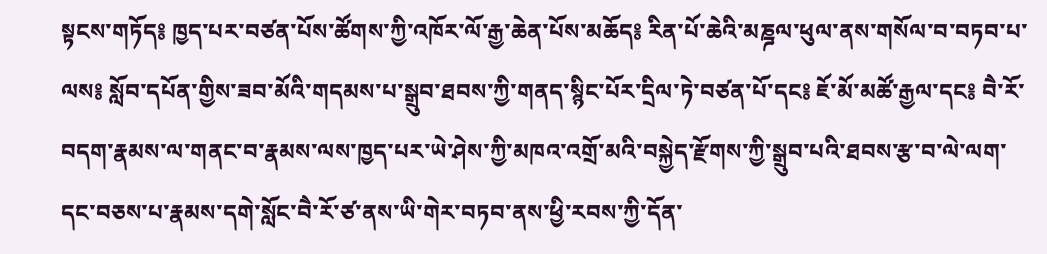སྟངས་གཏོད༔ ཁྱད་པར་བཙན་པོས་ཚོགས་ཀྱི་འཁོར་ལོ་རྒྱ་ཆེན་པོས་མཆོད༔ རིན་པོ་ཆེའི་མཎྜལ་ཕུལ་ནས་གསོལ་བ་བཏབ་པ་ལས༔ སློབ་དཔོན་གྱིས་ཟབ་མོའི་གདམས་པ་སྒྲུབ་ཐབས་ཀྱི་གནད་སྙིང་པོར་དྲིལ་ཏེ་བཙན་པོ་དང༔ ཇོ་མོ་མཚོ་རྒྱལ་དང༔ བཻ་རོ་བདག་རྣམས་ལ་གནང་བ་རྣམས་ལས་ཁྱད་པར་ཡེ་ཤེས་ཀྱི་མཁའ་འགྲོ་མའི་བསྐྱེད་རྫོགས་ཀྱི་སྒྲུབ་པའི་ཐབས་རྩ་བ་ལེ་ལག་དང་བཅས་པ་རྣམས་དགེ་སློང་བཻ་རོ་ཙ་ནས་ཡི་གེར་བཏབ་ནས་ཕྱི་རབས་ཀྱི་དོན་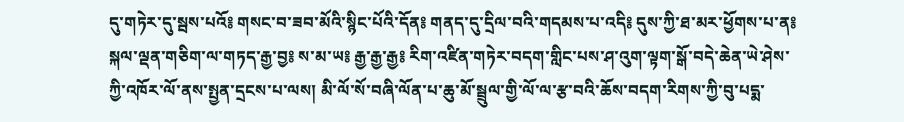དུ་གཏེར་དུ་སྦས་པའོ༔ གསང་བ་ཟབ་མོའི་སྙིང་པོའི་དོན༔ གནད་དུ་དྲིལ་བའི་གདམས་པ་འདི༔ དུས་ཀྱི་ཐ་མར་ཕྱོགས་པ་ན༔ སྐལ་ལྡན་གཅིག་ལ་གཏད་རྒྱ་བྱ༔ ས་མ་ཡ༔ རྒྱ་རྒྱ་རྒྱ༔ རིག་འཛིན་གཏེར་བདག་གླིང་པས་ཤ་འུག་ལྟག་སྒོ་བདེ་ཆེན་ཡེ་ཤེས་ཀྱི་འཁོར་ལོ་ནས་སྤྱན་དྲངས་པ་ལས། མི་ལོ་སོ་བཞི་ལོན་པ་ཆུ་མོ་སྦྲུལ་གྱི་ལོ་ལ་རྩ་བའི་ཆོས་བདག་རིགས་ཀྱི་བུ་པདྨ་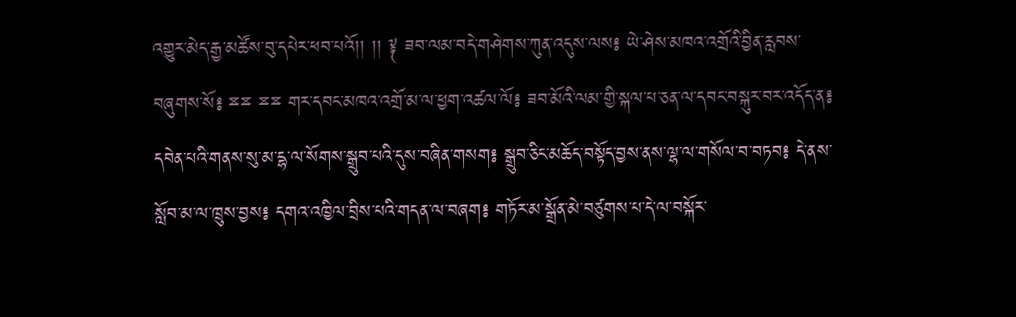འགྱུར་མེད་རྒྱ་མཚོས་བུ་དཔེར་ཕབ་པའོ།། །། ༈ ཟབ་ལམ་བདེ་གཤེགས་ཀུན་འདུས་ལས༔ ཡེ་ཤེས་མཁའ་འགྲོའི་བྱིན་རླབས་བཞུགས་སོ༔ ྈྈ ྈྈ གར་དབང་མཁའ་འགྲོ་མ་ལ་ཕྱག་འཚལ་ལོ༔ ཟབ་མོའི་ལམ་གྱི་སྐལ་པ་ཅན་ལ་དབང་བསྐུར་བར་འདོད་ན༔ དབེན་པའི་གནས་སུ་མ་དྷ་ལ་སོགས་སྒྲུབ་པའི་དུས་བཞིན་གསག༔ སྒྲུབ་ཅིང་མཆོད་བསྟོད་བྱས་ནས་ལྷ་ལ་གསོལ་བ་བཏབ༔ དེ་ནས་སློབ་མ་ལ་ཁྲུས་བྱས༔ དགའ་འཁྱིལ་བྲིས་པའི་གདན་ལ་བཞག༔ གཏོར་མ་སྒྲོན་མེ་བཙུགས་པ་དེ་ལ་བསྐོར་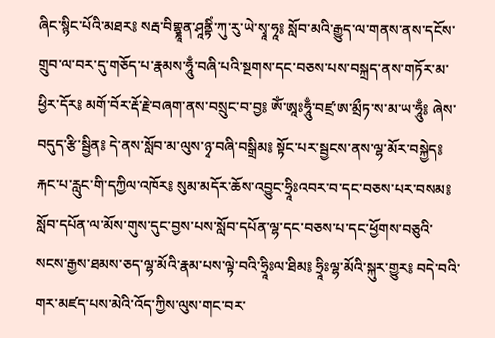ཞིང་སྙིང་པོའི་མཐར༔ སརྦ་བིགྷྣཱན་ཤཱནྟིཾ་ཀུ་རུ་ཡེ་སྭཱ་ཧཱ༔ སློབ་མའི་རྒྱུད་ལ་གནས་ནས་དངོས་གྲུབ་ལ་བར་དུ་གཅོད་པ་རྣམས་ཧཱུྃ་བཞི་པའི་སྔགས་དང་བཅས་པས་བསྐྲད་ནས་གཏོར་མ་ཕྱིར་དོར༔ མགོ་བོར་རྡོ་རྗེ་བཞག་ནས་བསྲུང་བ་བྱ༔ ཨོཾ་ཨཱཿཧཱུྃ་བཛྲ་ཨ་མྲྀཏ་ས་མ་ཡ་ཧཱུྃ༔ ཞེས་བདུད་རྩི་སྦྱིན༔ དེ་ནས་སློབ་མ་ལུས་ཉྭ་བཞི་བསྒྲིམ༔ སྟོང་པར་སྦྱངས་ནས་ལྷ་མོར་བསྐྱེད༔ རྐང་པ་རླུང་གི་དཀྱིལ་འཁོར༔ སུམ་མདོར་ཆོས་འབྱུང་ཧྲཱིཿའབར་བ་དང་བཅས་པར་བསམ༔ སློབ་དཔོན་ལ་མོས་གུས་དུང་བྱས་པས་སློབ་དཔོན་ལྷ་དང་བཅས་པ་དང་ཕྱོགས་བཅུའི་སངས་རྒྱས་ཐམས་ཅད་ལྷ་མོའི་རྣམ་པས་ལྟེ་བའི་ཧྲཱིཿལ་ཐིམ༔ ཧྲཱིཿལྷ་མོའི་སྐུར་གྱུར༔ བདེ་བའི་གར་མཛད་པས་མེའི་འོད་ཀྱིས་ལུས་གང་བར་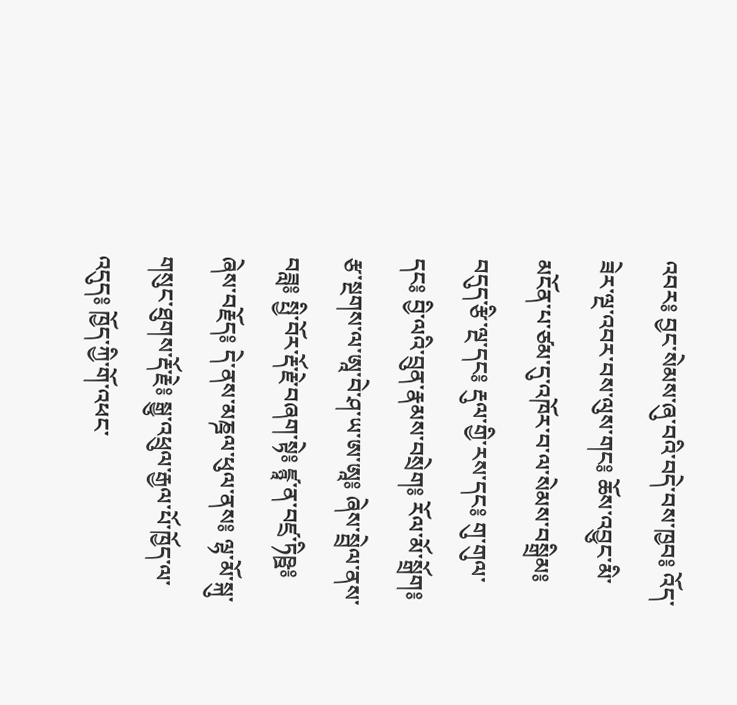འབར༔ བྱང་སེམས་ཞུ་བའི་བདེ་བས་ཁྱབ༔ འོད་ཟེར་ལྔ་འབར་བས་ལུས་གང༔ ཆོས་འབྱུང་མི་མངོན་པ་ཙམ་དུ་འཁོར་བ་ལ་སེམས་བསྒྲིམ༔ བདུད་རྩི་ལྔ་དང༔ རྡུལ་གྱི་རས་དང༔ གུ་གུལ་དང༔ བྱི་ལའི་བྲུན་རྣམས་བསྲེག༔ རོལ་མོ་སྒྲོག༔ རྩ་སྔགས་ལ་ཨཱ་བེ་ཤ་ཡ་ཨ་ཨཱ༔ ཞེས་སྦྲེལ་ནས་བཟླ༔ སྤྱི་བོར་རྡོ་རྗེ་བཞག་སྟེ༔ ཛྙཱ་ན་བཛྲ་ཏིཥྛ༔ ཞེས་བརྗོད༔ དེ་ནས་མཎྜལ་ཕུལ་ནས༔ ལྷ་མོ་སྐུ་གསུང་ཐུགས་རྡོ་རྗེ༔ སྒྱུ་འཕྲུལ་རྒྱལ་པོ་ཁྱོད་ལ་འདུད༔ ཁྱོད་ཀྱི་གོ་འཕང་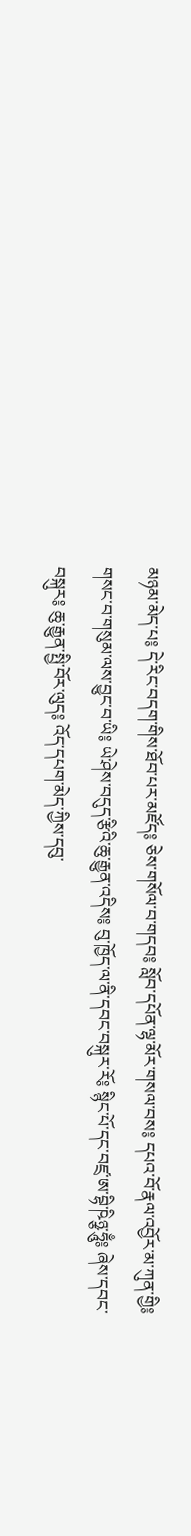མཉམ་མེད་པ༔ དེ་རིང་བདག་གིས་ཐོབ་པར་མཛོད༔ ཅེས་གསོལ་བ་གདབ༔ སློབ་དཔོན་ལྷ་མོར་གསལ་བས༔ དཔའ་བོ་རྣལ་འབྱོར་མ་ཀུན་གྱི༔ གསང་བ་གསུམ་ལས་བྱུང་བ་ཡི༔ ཡེ་ཤེས་བདུད་རྩིའི་ཆུ་རྒྱུན་འདིས༔ བུ་ཁྱོད་ལ་ནི་དབང་བསྐུར་རོ༔ སྙིང་པོ་དང་བཛྲ་ཨ་བྷི་ཥིཉྩ་ཧཱུྃ༔ ཞེས་དབང་བསྐུར༔ ཆུ་རྒྱུན་སྤྱི་བོར་ལུད༔ འོད་དཔག་མེད་ཀྱིས་དབུ་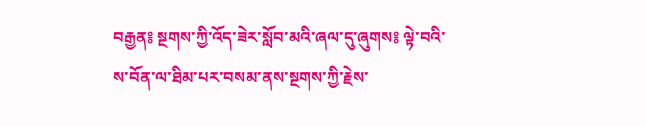བརྒྱན༔ སྔགས་ཀྱི་འོད་ཟེར་སློབ་མའི་ཞལ་དུ་ཞུགས༔ ལྟེ་བའི་ས་བོན་ལ་ཐིམ་པར་བསམ་ནས་སྔགས་ཀྱི་རྗེས་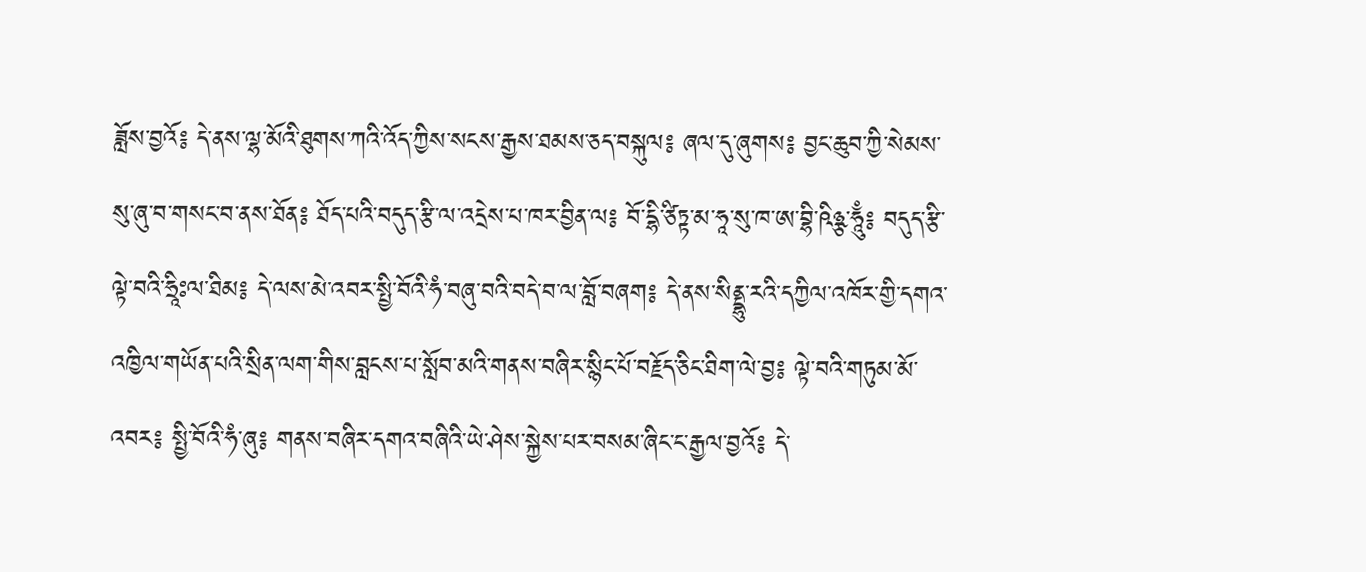ཟློས་བྱའོ༔ དེ་ནས་ལྷ་མོའི་ཐུགས་ཀའི་འོད་ཀྱིས་སངས་རྒྱས་ཐམས་ཅད་བསྐུལ༔ ཞལ་དུ་ཞུགས༔ བྱང་ཆུབ་ཀྱི་སེམས་སུ་ཞུ་བ་གསང་བ་ནས་ཐོན༔ ཐོད་པའི་བདུད་རྩི་ལ་འདྲེས་པ་ཁར་བྱིན་ལ༔ བོ་དྷི་ཙིཏྟ་མ་ཧཱ་སུ་ཁ་ཨ་བྷི་ཥིཉྩ་ཧཱུྃ༔ བདུད་རྩི་ལྟེ་བའི་ཧྲཱིཿལ་ཐིམ༔ དེ་ལས་མེ་འབར་སྤྱི་བོའི་ཧཾ་བཞུ་བའི་བདེ་བ་ལ་བློ་བཞག༔ དེ་ནས་སིནྡྷུ་རའི་དཀྱིལ་འཁོར་གྱི་དགའ་འཁྱིལ་གཡོན་པའི་སྲིན་ལག་གིས་བླངས་པ་སློབ་མའི་གནས་བཞིར་སྙིང་པོ་བརྗོད་ཅིང་ཐིག་ལེ་བྱ༔ ལྟེ་བའི་གཏུམ་མོ་འབར༔ སྤྱི་བོའི་ཧཾ་ཞུ༔ གནས་བཞིར་དགའ་བཞིའི་ཡེ་ཤེས་སྐྱེས་པར་བསམ་ཞིང་ང་རྒྱལ་བྱའོ༔ དེ་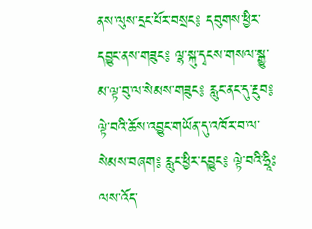ནས་ལུས་དྲང་པོར་བསྲང༔ དབུགས་ཕྱིར་དབྱུང་ནས་གཟུང༔ ལྷ་སྐུ་དྭངས་གསལ་སྒྱུ་མ་ལྟ་བུ་ལ་སེམས་གཟུང༔ རླུང་ནང་དུ་རྔུབ༔ ལྟེ་བའི་ཆོས་འབྱུང་གཡོན་དུ་འཁོར་བ་ལ་སེམས་བཞག༔ རླུང་ཕྱིར་དབྱུང༔ ལྟེ་བའི་ཧྲཱིཿལས་འོད་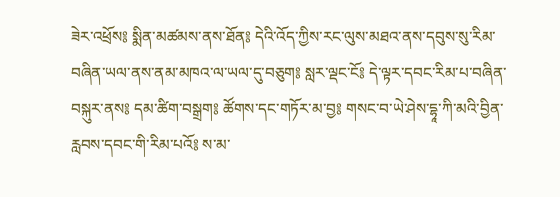ཟེར་འཕྲོས༔ སྨིན་མཚམས་ནས་ཐོན༔ དེའི་འོད་ཀྱིས་རང་ལུས་མཐའ་ནས་དབུས་སུ་རིམ་བཞིན་ཡལ་ནས་ནམ་མཁའ་ལ་ཡལ་དུ་བཅུག༔ སླར་ལྡང་ངོ༔ དེ་ལྟར་དབང་རིམ་པ་བཞིན་བསྐུར་ནས༔ དམ་ཚིག་བསྒྲག༔ ཚོགས་དང་གཏོར་མ་བྱ༔ གསང་བ་ཡེ་ཤེས་དྷཱ་ཀི་མའི་བྱིན་རླབས་དབང་གི་རིམ་པའོ༔ ས་མ་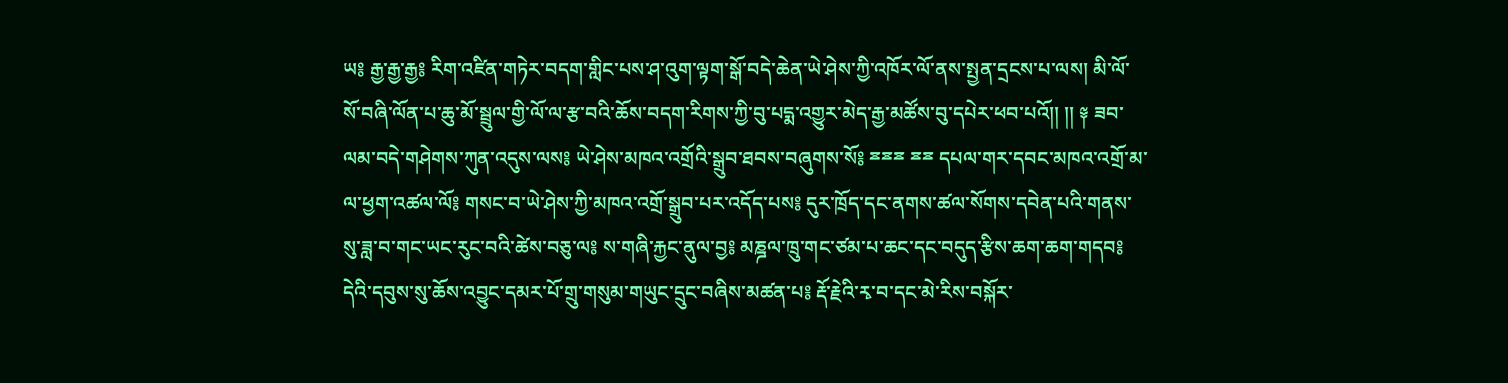ཡ༔ རྒྱ་རྒྱ་རྒྱ༔ རིག་འཛིན་གཏེར་བདག་གླིང་པས་ཤ་འུག་ལྟག་སྒོ་བདེ་ཆེན་ཡེ་ཤེས་ཀྱི་འཁོར་ལོ་ནས་སྤྱན་དྲངས་པ་ལས། མི་ལོ་སོ་བཞི་ལོན་པ་ཆུ་མོ་སྦྲུལ་གྱི་ལོ་ལ་རྩ་བའི་ཆོས་བདག་རིགས་ཀྱི་བུ་པདྨ་འགྱུར་མེད་རྒྱ་མཚོས་བུ་དཔེར་ཕབ་པའོ།། །། ༈ ཟབ་ལམ་བདེ་གཤེགས་ཀུན་འདུས་ལས༔ ཡེ་ཤེས་མཁའ་འགྲོའི་སྒྲུབ་ཐབས་བཞུགས་སོ༔ ྈྈྈ ྈྈ དཔལ་གར་དབང་མཁའ་འགྲོ་མ་ལ་ཕྱག་འཚལ་ལོ༔ གསང་བ་ཡེ་ཤེས་ཀྱི་མཁའ་འགྲོ་སྒྲུབ་པར་འདོད་པས༔ དུར་ཁྲོད་དང་ནགས་ཚལ་སོགས་དབེན་པའི་གནས་སུ་ཟླ་བ་གང་ཡང་རུང་བའི་ཚེས་བཅུ་ལ༔ ས་གཞི་རྐྱང་ནུལ་བྱ༔ མཎྜལ་ཁྲུ་གང་ཙམ་པ་ཆང་དང་བདུད་རྩིས་ཆག་ཆག་གདབ༔ དེའི་དབུས་སུ་ཆོས་འབྱུང་དམར་པོ་གྲུ་གསུམ་གཡུང་དྲུང་བཞིས་མཚན་པ༔ རྡོ་རྗེའི་རྭ་བ་དང་མེ་རིས་བསྐོར་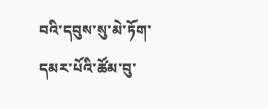བའི་དབུས་སུ་མེ་ཏོག་དམར་པོའི་ཚོམ་བུ་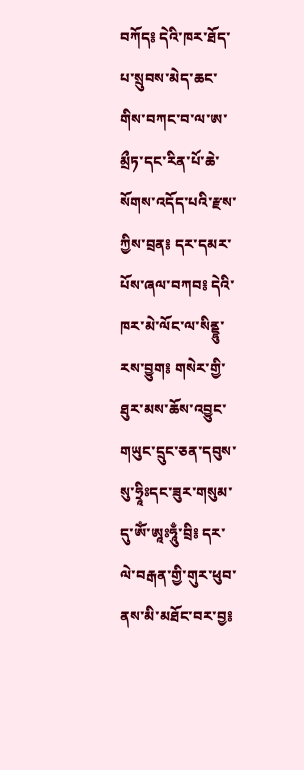བཀོད༔ དེའི་ཁར་ཐོད་པ་སྲུབས་མེད་ཆང་གིས་བཀང་བ་ལ་ཨ་མྲྀཏ་དང་རིན་པོ་ཆེ་སོགས་འདོད་པའི་རྫས་ཀྱིས་བྲན༔ དར་དམར་པོས་ཞལ་བཀབ༔ དེའི་ཁར་མེ་ལོང་ལ་སིནྡྷུ་རས་བྱུག༔ གསེར་གྱི་ཐུར་མས་ཆོས་འབྱུང་གཡུང་དྲུང་ཅན་དབུས་སུ་ཧྲཱིཿདང་ཟུར་གསུམ་དུ་ཨོཾ་ཨཱཿཧཱུྃ་བྲི༔ དར་ལེ་བརྒན་གྱི་གུར་ཕུབ་ནས་མི་མཐོང་བར་བྱ༔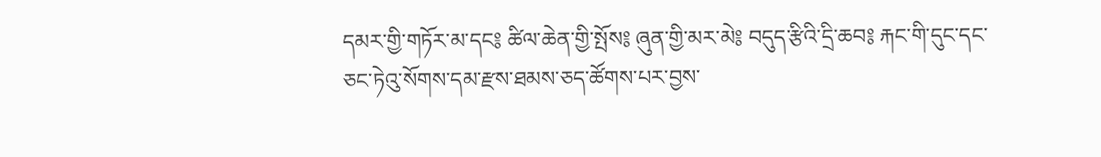དམར་གྱི་གཏོར་མ་དང༔ ཚིལ་ཆེན་གྱི་སྤོས༔ ཞུན་གྱི་མར་མེ༔ བདུད་རྩིའི་དྲི་ཆབ༔ རྐང་གི་དུང་དང་ཅང་ཏེའུ་སོགས་དམ་རྫས་ཐམས་ཅད་ཚོགས་པར་བྱས་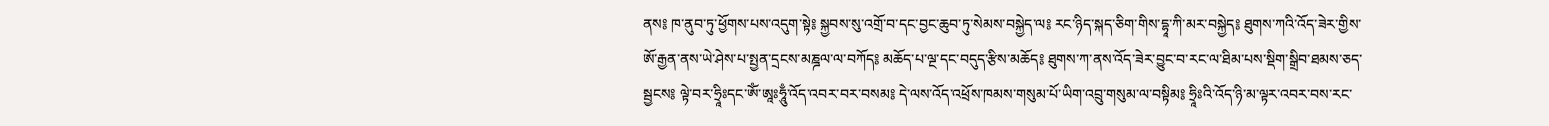ནས༔ ཁ་ནུབ་ཏུ་ཕྱོགས་པས་འདུག་སྟེ༔ སྐྱབས་སུ་འགྲོ་བ་དང་བྱང་ཆུབ་ཏུ་སེམས་བསྐྱེད་ལ༔ རང་ཉིད་སྐད་ཅིག་གིས་དྷཱ་ཀི་མར་བསྐྱེད༔ ཐུགས་ཀའི་འོད་ཟེར་གྱིས་ཨོ་རྒྱན་ནས་ཡེ་ཤེས་པ་སྤྱན་དྲངས་མཎྜལ་ལ་བཀོད༔ མཆོད་པ་ལྔ་དང་བདུད་རྩིས་མཆོད༔ ཐུགས་ཀ་ནས་འོད་ཟེར་བྱུང་བ་རང་ལ་ཐིམ་པས་སྡིག་སྒྲིབ་ཐམས་ཅད་སྦྱངས༔ ལྟེ་བར་ཧྲཱིཿདང་ཨོཾ་ཨཱཿཧཱུྃ་འོད་འབར་བར་བསམ༔ དེ་ལས་འོད་འཕྲོས་ཁམས་གསུམ་པོ་ཡིག་འབྲུ་གསུམ་ལ་བསྟིམ༔ ཧྲཱིཿའི་འོད་ཉི་མ་ལྟར་འབར་བས་རང་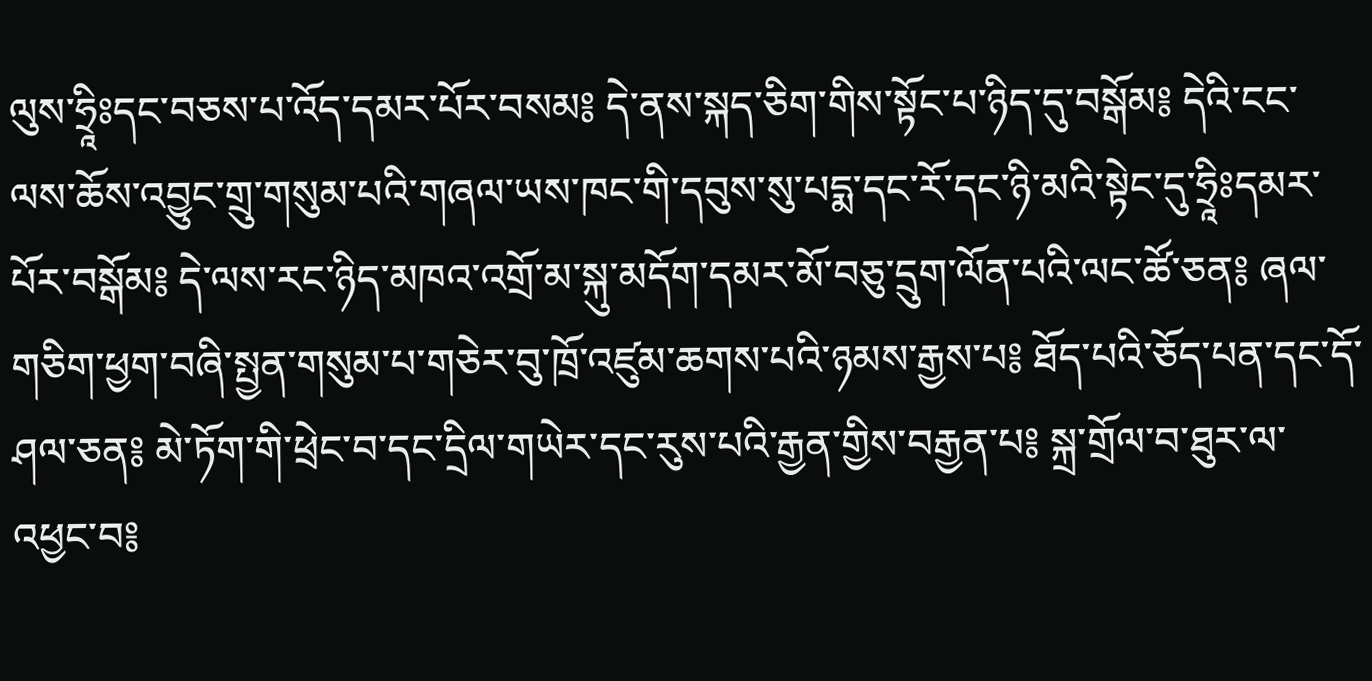ལུས་ཧྲཱིཿདང་བཅས་པ་འོད་དམར་པོར་བསམ༔ དེ་ནས་སྐད་ཅིག་གིས་སྟོང་པ་ཉིད་དུ་བསྒོམ༔ དེའི་ངང་ལས་ཆོས་འབྱུང་གྲུ་གསུམ་པའི་གཞལ་ཡས་ཁང་གི་དབུས་སུ་པདྨ་དང་རོ་དང་ཉི་མའི་སྟེང་དུ་ཧྲཱིཿདམར་པོར་བསྒོམ༔ དེ་ལས་རང་ཉིད་མཁའ་འགྲོ་མ་སྐུ་མདོག་དམར་མོ་བཅུ་དྲུག་ལོན་པའི་ལང་ཚོ་ཅན༔ ཞལ་གཅིག་ཕྱག་བཞི་སྤྱན་གསུམ་པ་གཅེར་བུ་ཁྲོ་འཛུམ་ཆགས་པའི་ཉམས་རྒྱས་པ༔ ཐོད་པའི་ཅོད་པན་དང་དོ་ཤལ་ཅན༔ མེ་ཏོག་གི་ཕྲེང་བ་དང་དྲིལ་གཡེར་དང་རུས་པའི་རྒྱན་གྱིས་བརྒྱན་པ༔ སྐྲ་གྲོལ་བ་ཐུར་ལ་འཕྱང་བ༔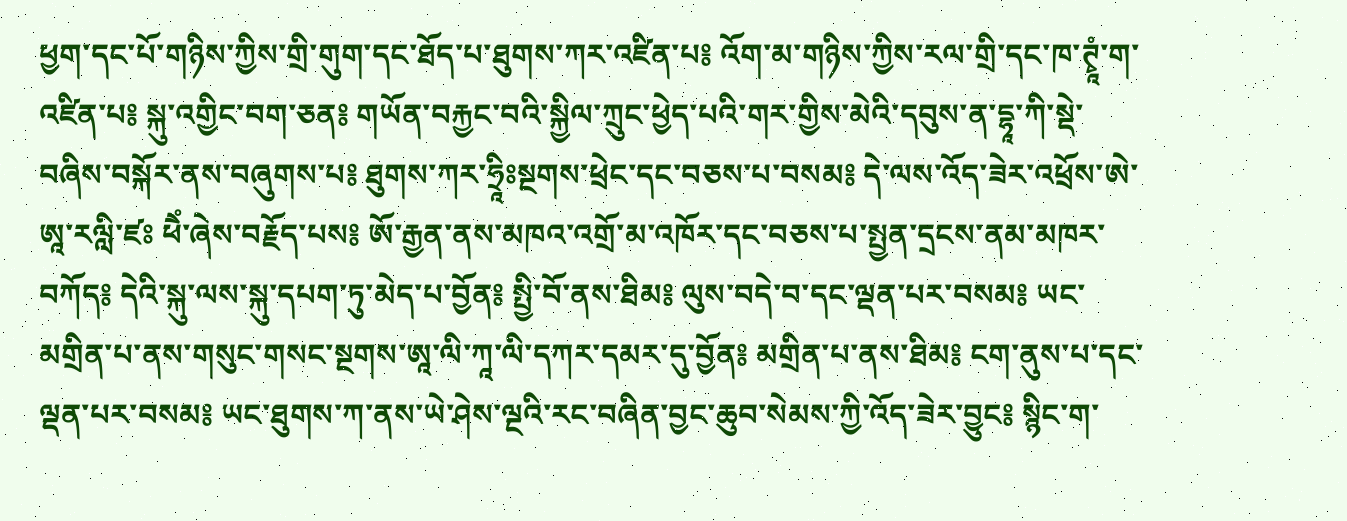ཕྱག་དང་པོ་གཉིས་ཀྱིས་གྲི་གུག་དང་ཐོད་པ་ཐུགས་ཀར་འཛིན་པ༔ འོག་མ་གཉིས་ཀྱིས་རལ་གྲི་དང་ཁ་ཊྭཱཾ་ག་འཛིན་པ༔ སྐུ་འགྱིང་བག་ཅན༔ གཡོན་བརྐྱང་བའི་སྐྱིལ་ཀྲུང་ཕྱེད་པའི་གར་གྱིས་མེའི་དབུས་ན་དྷཱ་ཀི་སྡེ་བཞིས་བསྐོར་ནས་བཞུགས་པ༔ ཐུགས་ཀར་ཧྲཱིཿསྔགས་ཕྲེང་དང་བཅས་པ་བསམ༔ དེ་ལས་འོད་ཟེར་འཕྲོས་ཨེ་ཨཱ་རལླི་ཛཿ ཕཻཾ་ཞེས་བརྗོད་པས༔ ཨོ་རྒྱན་ནས་མཁའ་འགྲོ་མ་འཁོར་དང་བཅས་པ་སྤྱན་དྲངས་ནམ་མཁར་བཀོད༔ དེའི་སྐུ་ལས་སྐུ་དཔག་ཏུ་མེད་པ་བྱོན༔ སྤྱི་བོ་ནས་ཐིམ༔ ལུས་བདེ་བ་དང་ལྡན་པར་བསམ༔ ཡང་མགྲིན་པ་ནས་གསུང་གསང་སྔགས་ཨཱ་ལི་ཀཱ་ལི་དཀར་དམར་དུ་བྱོན༔ མགྲིན་པ་ནས་ཐིམ༔ ངག་ནུས་པ་དང་ལྡན་པར་བསམ༔ ཡང་ཐུགས་ཀ་ནས་ཡེ་ཤེས་ལྔའི་རང་བཞིན་བྱང་ཆུབ་སེམས་ཀྱི་འོད་ཟེར་བྱུང༔ སྙིང་ག་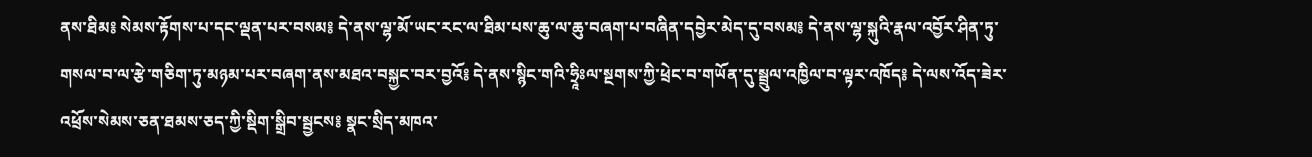ནས་ཐིམ༔ སེམས་རྟོགས་པ་དང་ལྡན་པར་བསམ༔ དེ་ནས་ལྷ་མོ་ཡང་རང་ལ་ཐིམ་པས་ཆུ་ལ་ཆུ་བཞག་པ་བཞིན་དབྱེར་མེད་དུ་བསམ༔ དེ་ནས་ལྷ་སྐུའི་རྣལ་འབྱོར་ཤིན་ཏུ་གསལ་བ་ལ་རྩེ་གཅིག་ཏུ་མཉམ་པར་བཞག་ནས་མཐའ་བསྐྱང་བར་བྱའོ༔ དེ་ནས་སྙིང་གའི་ཧྲཱིཿལ་སྔགས་ཀྱི་ཕྲེང་བ་གཡོན་དུ་སྦྲུལ་འཁྱིལ་བ་ལྟར་འཁོད༔ དེ་ལས་འོད་ཟེར་འཕྲོས་སེམས་ཅན་ཐམས་ཅད་ཀྱི་སྡིག་སྒྲིབ་སྦྱངས༔ སྣང་སྲིད་མཁའ་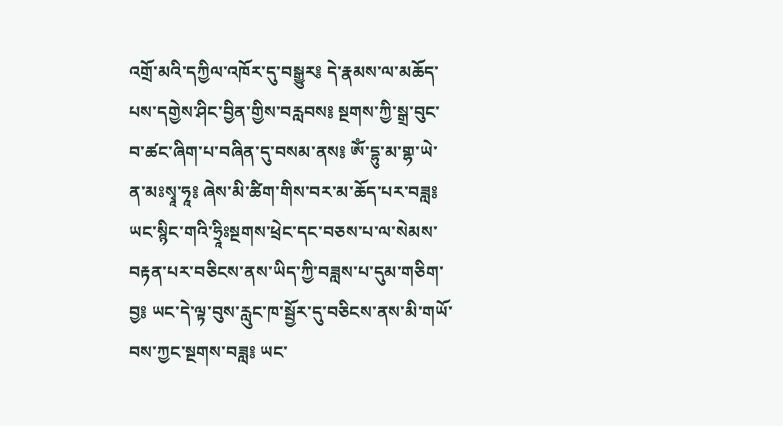འགྲོ་མའི་དཀྱིལ་འཁོར་དུ་བསྒྱུར༔ དེ་རྣམས་ལ་མཆོད་པས་དགྱེས་ཤིང་བྱིན་གྱིས་བརླབས༔ སྔགས་ཀྱི་སྒྲ་བུང་བ་ཚང་ཞིག་པ་བཞིན་དུ་བསམ་ནས༔ ཨོཾ་དྷུ་མ་གྷ་ཡེ་ན་མཿསྭཱ་ཧཱ༔ ཞེས་མི་ཚིག་གིས་བར་མ་ཆོད་པར་བཟླ༔ ཡང་སྙིང་གའི་ཧྲཱིཿསྔགས་ཕྲེང་དང་བཅས་པ་ལ་སེམས་བརྟན་པར་བཅིངས་ནས་ཡིད་ཀྱི་བཟླས་པ་དུམ་གཅིག་བྱ༔ ཡང་དེ་ལྟ་བུས་རླུང་ཁ་སྦྱོར་དུ་བཅིངས་ནས་མི་གཡོ་བས་ཀྱང་སྔགས་བཟླ༔ ཡང་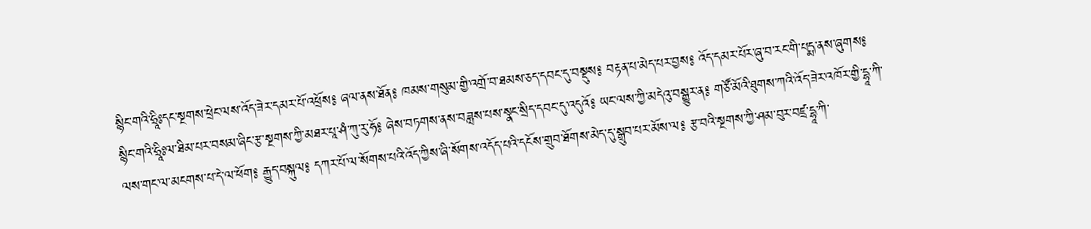སྙིང་གའི་ཧྲཱིཿདང་སྔགས་ཕྲེང་ལས་འོད་ཟེར་དམར་པོ་འཕྲོས༔ ཞལ་ནས་ཐོན༔ ཁམས་གསུམ་གྱི་འགྲོ་བ་ཐམས་ཅད་དབང་དུ་བསྡུས༔ བརྟན་པ་མེད་པར་བྱས༔ འོད་དམར་པོར་ཞུ་བ་རང་གི་པདྨ་ནས་ཞུགས༔ སྙིང་གའི་ཧྲཱིཿལ་ཐིམ་པར་བསམ་ཞིང་རྩ་སྔགས་ཀྱི་མཐར་པཱ་ཤཾ་ཀུ་རུ་ཧོ༔ ཞེས་བཏགས་ནས་བཟླས་པས་སྣང་སྲིད་དབང་དུ་འདུའོ༔ ཡང་ལས་ཀྱི་མདེའུ་བསྒྱུར་ན༔ གཙོ་མོའི་ཐུགས་ཀའི་འོད་ཟེར་འཁོར་གྱི་དྷཱ་ཀི་ལས་གང་ལ་མངགས་པ་དེ་ལ་ཕོག༔ རྒྱུད་བསྐུལ༔ དཀར་པོ་ལ་སོགས་པའི་འོད་ཀྱིས་ཞི་སོགས་འདོད་པའི་དངོས་གྲུབ་ཐོགས་མེད་དུ་སྒྲུབ་པར་མོས་ལ༔ རྩ་བའི་སྔགས་ཀྱི་ཤམ་བུར་བཛྲ་དྷཱ་ཀི་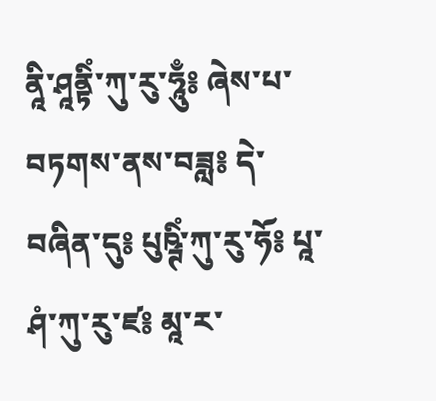ནཱི་ཤཱནྟིཾ་ཀུ་རུ་ཧཱུྃ༔ ཞེས་པ་བཏགས་ནས་བཟླ༔ དེ་བཞིན་དུ༔ པུཥྚིཾ་ཀུ་རུ་ཧོ༔ པཱ་ཤཾ་ཀུ་རུ་ཛ༔ མཱ་ར་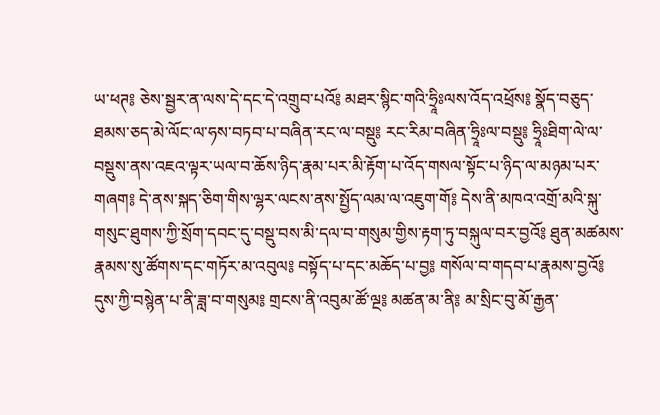ཡ་ཕཊ༔ ཅེས་སྦྱར་ན་ལས་དེ་དང་དེ་འགྲུབ་པའོ༔ མཐར་སྙིང་གའི་ཧྲཱིཿལས་འོད་འཕྲོས༔ སྣོད་བཅུད་ཐམས་ཅད་མེ་ལོང་ལ་ཧས་བཏབ་པ་བཞིན་རང་ལ་བསྡུ༔ རང་རིམ་བཞིན་ཧྲཱིཿལ་བསྡུ༔ ཧྲཱིཿཐིག་ལེ་ལ་བསྡུས་ནས་འཇའ་ལྟར་ཡལ་བ་ཆོས་ཉིད་རྣམ་པར་མི་རྟོག་པ་འོད་གསལ་སྟོང་པ་ཉིད་ལ་མཉམ་པར་གཞག༔ དེ་ནས་སྐད་ཅིག་གིས་ལྷར་ལངས་ནས་སྤྱོད་ལམ་ལ་འཇུག་གོ༔ དེས་ནི་མཁའ་འགྲོ་མའི་སྐུ་གསུང་ཐུགས་ཀྱི་སྲོག་དབང་དུ་བསྡུ་བས་མི་དལ་བ་གསུམ་གྱིས་རྟག་ཏུ་བསྐུལ་བར་བྱའོ༔ ཐུན་མཚམས་རྣམས་སུ་ཚོགས་དང་གཏོར་མ་འབུལ༔ བསྟོད་པ་དང་མཆོད་པ་བྱ༔ གསོལ་བ་གདབ་པ་རྣམས་བྱའོ༔ དུས་ཀྱི་བསྙེན་པ་ནི་ཟླ་བ་གསུམ༔ གྲངས་ནི་འབུམ་ཚོ་ལྔ༔ མཚན་མ་ནི༔ མ་སྲིང་བུ་མོ་རྒྱན་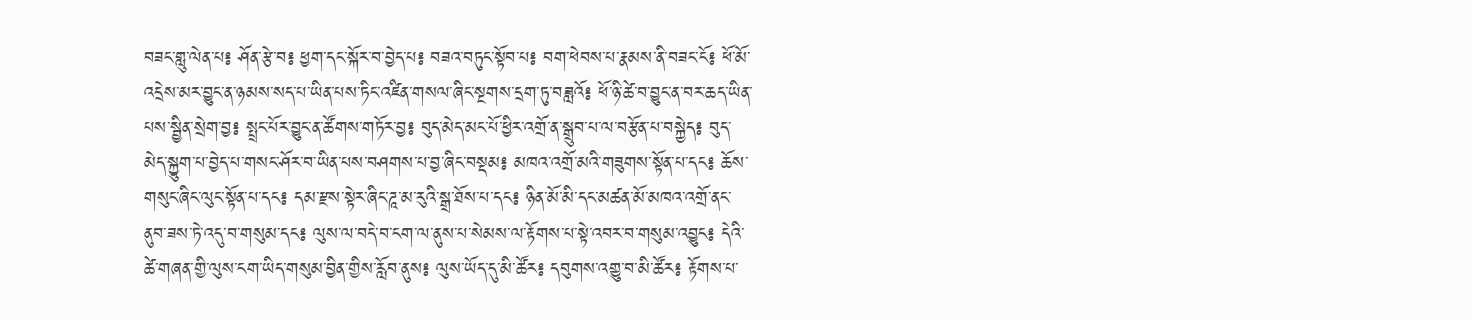བཟང་གླུ་ལེན་པ༔ ཤོན་རྩེ་བ༔ ཕྱག་དང་སྐོར་བ་བྱེད་པ༔ བཟའ་བཏུང་སྟོབ་པ༔ བག་ཕེབས་པ་རྣམས་ནི་བཟང་ངོ༔ ཕོ་མོ་འདྲེས་མར་བྱུང་ན་ཉམས་སད་པ་ཡིན་པས་ཏིང་འཛིན་གསལ་ཞིང་སྔགས་དྲག་ཏུ་བཟླའོ༔ ཕོ་ཉི་ཚེ་བ་བྱུང་ན་བར་ཆད་ཡིན་པས་སྦྱིན་སྲེག་བྱ༔ སྤྲང་པོར་བྱུང་ན་ཚོགས་གཏོར་བྱ༔ བུད་མེད་མང་པོ་ཕྱིར་འགྲོ་ན་སྒྲུབ་པ་ལ་བརྩོན་པ་བསྐྱེད༔ བུད་མེད་སྐྱུག་པ་བྱེད་པ་གསང་ཤོར་བ་ཡིན་པས་བཤགས་པ་བྱ་ཞིང་བསྡམ༔ མཁའ་འགྲོ་མའི་གཟུགས་སྟོན་པ་དང༔ ཆོས་གསུང་ཞིང་ལུང་སྟོན་པ་དང༔ དམ་རྫས་སྟེར་ཞིང་ཌཱ་མ་རུའི་སྒྲ་ཐོས་པ་དང༔ ཉིན་མོ་མི་དང་མཚན་མོ་མཁའ་འགྲོ་ནང་ནུབ་ཟས་ཏེ་འདུ་བ་གསུམ་དང༔ ལུས་ལ་བདེ་བ་ངག་ལ་ནུས་པ་སེམས་ལ་རྟོགས་པ་སྟེ་འབར་བ་གསུམ་འབྱུང༔ དེའི་ཚེ་གཞན་གྱི་ལུས་ངག་ཡིད་གསུམ་བྱིན་གྱིས་རློབ་ནུས༔ ལུས་ཡོད་དུ་མི་ཚོར༔ དབུགས་འགྱུ་བ་མི་ཚོར༔ རྟོགས་པ་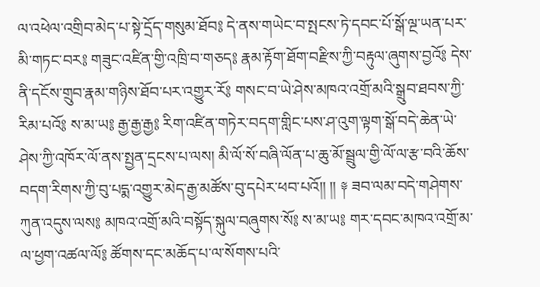ལ་འཕེལ་འགྲིབ་མེད་པ་སྟེ་དྲོད་གསུམ་ཐོབ༔ དེ་ནས་གཡེང་བ་སྤངས་ཏེ་དབང་པོ་སྒོ་ལྔ་ཡན་པར་མི་གཏང་བར༔ གཟུང་འཛིན་གྱི་འཁྲི་བ་གཅད༔ རྣམ་རྟོག་ཐོག་བརྫིས་ཀྱི་བརྟུལ་ཞུགས་བྱའོ༔ དེས་ནི་དངོས་གྲུབ་རྣམ་གཉིས་ཐོབ་པར་འགྱུར་རོ༔ གསང་བ་ཡེ་ཤེས་མཁའ་འགྲོ་མའི་སྒྲུབ་ཐབས་ཀྱི་རིམ་པའོ༔ ས་མ་ཡ༔ རྒྱ་རྒྱ་རྒྱ༔ རིག་འཛིན་གཏེར་བདག་གླིང་པས་ཤ་འུག་ལྟག་སྒོ་བདེ་ཆེན་ཡེ་ཤེས་ཀྱི་འཁོར་ལོ་ནས་སྤྱན་དྲངས་པ་ལས། མི་ལོ་སོ་བཞི་ལོན་པ་ཆུ་མོ་སྦྲུལ་གྱི་ལོ་ལ་རྩ་བའི་ཆོས་བདག་རིགས་ཀྱི་བུ་པདྨ་འགྱུར་མེད་རྒྱ་མཚོས་བུ་དཔེར་ཕབ་པའོ།། །། ༈ ཟབ་ལམ་བདེ་གཤེགས་ཀུན་འདུས་ལས༔ མཁའ་འགྲོ་མའི་བསྟོད་སྐུལ་བཞུགས་སོ༔ ས་མ་ཡ༔ གར་དབང་མཁའ་འགྲོ་མ་ལ་ཕྱག་འཚལ་ལོ༔ ཚོགས་དང་མཆོད་པ་ལ་སོགས་པའི་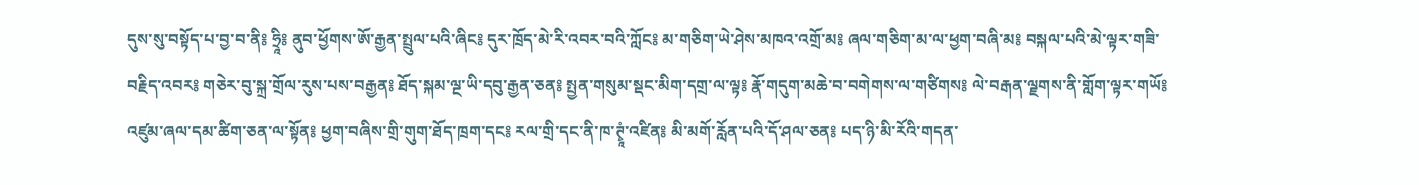དུས་སུ་བསྟོད་པ་བྱ་བ་ནི༔ ཧྲཱི༔ ནུབ་ཕྱོགས་ཨོ་རྒྱན་སྤྲུལ་པའི་ཞིང༔ དུར་ཁྲོད་མེ་རི་འབར་བའི་ཀློང༔ མ་གཅིག་ཡེ་ཤེས་མཁའ་འགྲོ་མ༔ ཞལ་གཅིག་མ་ལ་ཕྱག་བཞི་མ༔ བསྐལ་པའི་མེ་ལྟར་གཟི་བརྗིད་འབར༔ གཅེར་བུ་སྐྲ་གྲོལ་རུས་པས་བརྒྱན༔ ཐོད་སྐམ་ལྔ་ཡི་དབུ་རྒྱན་ཅན༔ སྤྱན་གསུམ་སྡང་མིག་དགྲ་ལ་ལྟ༔ རྣོ་གདུག་མཆེ་བ་བགེགས་ལ་གཙིགས༔ ལེ་བརྒན་ལྗགས་ནི་གློག་ལྟར་གཡོ༔ འཛུམ་ཞལ་དམ་ཚིག་ཅན་ལ་སྟོན༔ ཕྱག་བཞིས་གྲི་གུག་ཐོད་ཁྲག་དང༔ རལ་གྲི་དང་ནི་ཁ་ཊྭཱཾ་འཛིན༔ མི་མགོ་རློན་པའི་དོ་ཤལ་ཅན༔ པད་ཉི་མི་རོའི་གདན་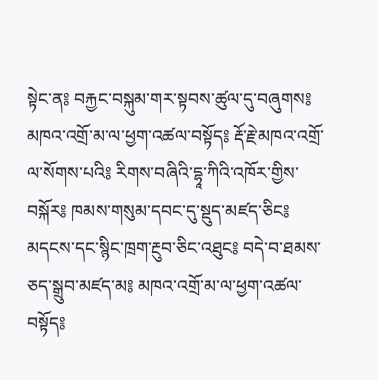སྟེང་ན༔ བརྐྱང་བསྐུམ་གར་སྟབས་ཚུལ་དུ་བཞུགས༔ མཁའ་འགྲོ་མ་ལ་ཕྱག་འཚལ་བསྟོད༔ རྡོ་རྗེ་མཁའ་འགྲོ་ལ་སོགས་པའི༔ རིགས་བཞིའི་དྷཱ་ཀིའི་འཁོར་གྱིས་བསྐོར༔ ཁམས་གསུམ་དབང་དུ་སྡུད་མཛད་ཅིང༔ མདངས་དང་སྙིང་ཁྲག་རྔུབ་ཅིང་འཐུང༔ བདེ་བ་ཐམས་ཅད་སྒྲུབ་མཛད་མ༔ མཁའ་འགྲོ་མ་ལ་ཕྱག་འཚལ་བསྟོད༔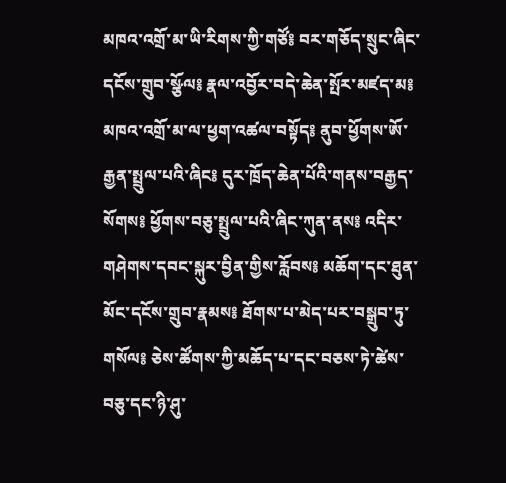མཁའ་འགྲོ་མ་ཡི་རིགས་ཀྱི་གཙོ༔ བར་གཅོད་སྲུང་ཞིང་དངོས་གྲུབ་སྩོལ༔ རྣལ་འབྱོར་བདེ་ཆེན་སྤོར་མཛད་མ༔ མཁའ་འགྲོ་མ་ལ་ཕྱག་འཚལ་བསྟོད༔ ནུབ་ཕྱོགས་ཨོ་རྒྱན་སྤྲུལ་པའི་ཞིང༔ དུར་ཁྲོད་ཆེན་པོའི་གནས་བརྒྱད་སོགས༔ ཕྱོགས་བཅུ་སྤྲུལ་པའི་ཞིང་ཀུན་ནས༔ འདིར་གཤེགས་དབང་སྐུར་བྱིན་གྱིས་རློབས༔ མཆོག་དང་ཐུན་མོང་དངོས་གྲུབ་རྣམས༔ ཐོགས་པ་མེད་པར་བསྒྲུབ་ཏུ་གསོལ༔ ཅེས་ཚོགས་ཀྱི་མཆོད་པ་དང་བཅས་ཏེ་ཚེས་བཅུ་དང་ཉི་ཤུ་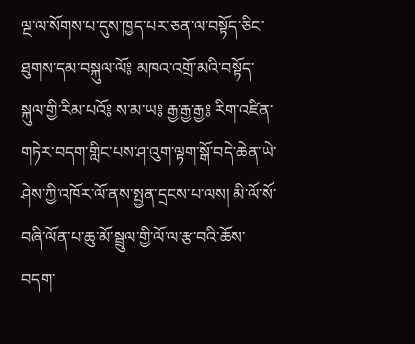ལྔ་ལ་སོགས་པ་དུས་ཁྱད་པར་ཅན་ལ་བསྟོད་ཅིང་ཐུགས་དམ་བསྐུལ་ལོ༔ མཁའ་འགྲོ་མའི་བསྟོད་སྐུལ་གྱི་རིམ་པའོ༔ ས་མ་ཡ༔ རྒྱ་རྒྱ་རྒྱ༔ རིག་འཛིན་གཏེར་བདག་གླིང་པས་ཤ་འུག་ལྟག་སྒོ་བདེ་ཆེན་ཡེ་ཤེས་ཀྱི་འཁོར་ལོ་ནས་སྤྱན་དྲངས་པ་ལས། མི་ལོ་སོ་བཞི་ལོན་པ་ཆུ་མོ་སྦྲུལ་གྱི་ལོ་ལ་རྩ་བའི་ཆོས་བདག་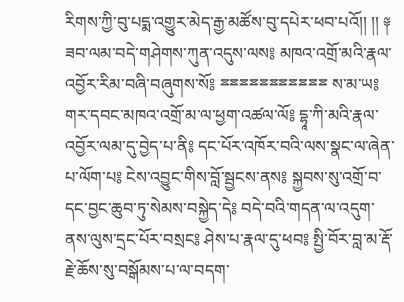རིགས་ཀྱི་བུ་པདྨ་འགྱུར་མེད་རྒྱ་མཚོས་བུ་དཔེར་ཕབ་པའོ།། །། ༈ ཟབ་ལམ་བདེ་གཤེགས་ཀུན་འདུས་ལས༔ མཁའ་འགྲོ་མའི་རྣལ་འབྱོར་རིམ་བཞི་བཞུགས་སོ༔ ྈྈྈྈྈྈྈྈྈྈྈ ས་མ་ཡ༔ གར་དབང་མཁའ་འགྲོ་མ་ལ་ཕྱག་འཚལ་ལོ༔ དྷཱ་ཀི་མའི་རྣལ་འབྱོར་ལམ་དུ་བྱེད་པ་ནི༔ དང་པོར་འཁོར་བའི་ལས་སྣང་ལ་ཞེན་པ་ལོག་པ༔ ངེས་འབྱུང་གིས་བློ་སྦྱངས་ནས༔ སྐྱབས་སུ་འགྲོ་བ་དང་བྱང་ཆུབ་ཏུ་སེམས་བསྐྱེད་དེ༔ བདེ་བའི་གདན་ལ་འདུག་ནས་ལུས་དྲང་པོར་བསྲང༔ ཤེས་པ་རྣལ་དུ་ཕབ༔ སྤྱི་བོར་བླ་མ་རྡོ་རྗེ་ཆོས་སུ་བསྒོམས་པ་ལ་བདག་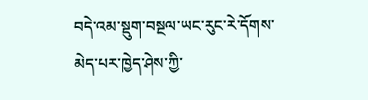བདེ་འམ་སྡུག་བསྔལ་ཡང་རུང་རེ་དོགས་མེད་པར་ཁྱེད་ཤེས་ཀྱི་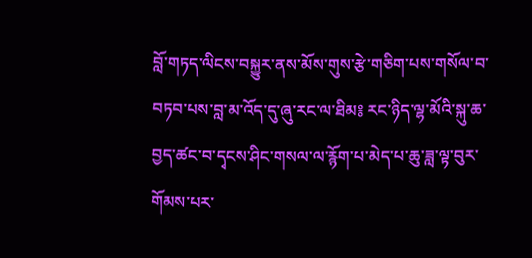བློ་གཏད་ལིངས་བསྐྱུར་ནས་མོས་གུས་རྩེ་གཅིག་པས་གསོལ་བ་བཏབ་པས་བླ་མ་འོད་དུ་ཞུ་རང་ལ་ཐིམ༔ རང་ཉིད་ལྷ་མོའི་སྐུ་ཆ་བྱད་ཚང་བ་དྭངས་ཤིང་གསལ་ལ་རྙོག་པ་མེད་པ་ཆུ་ཟླ་ལྟ་བུར་གོམས་པར་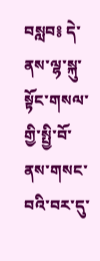བསླབ༔ དེ་ནས་ལྷ་སྐུ་སྟོང་གསལ་གྱི་སྤྱི་བོ་ནས་གསང་བའི་བར་དུ་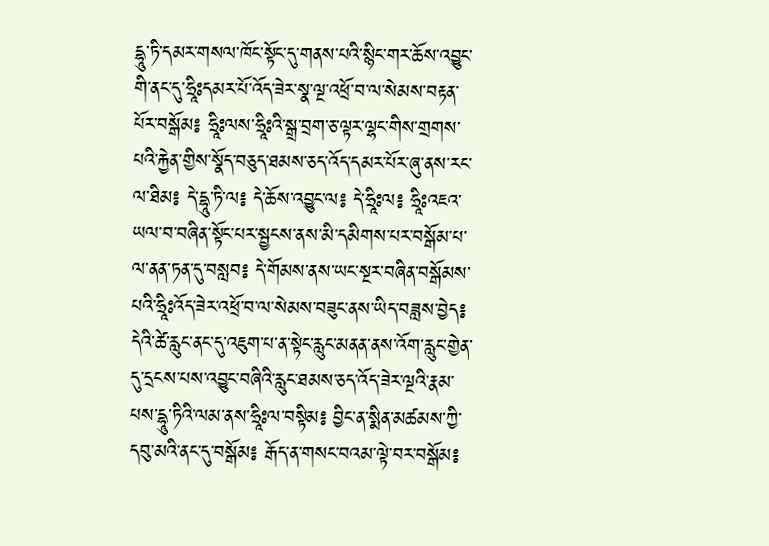དྷཱུ་ཏི་དམར་གསལ་ཁོང་སྟོང་དུ་གནས་པའི་སྙིང་གར་ཆོས་འབྱུང་གི་ནང་དུ་ཧྲཱིཿདམར་པོ་འོད་ཟེར་སྣ་ལྔ་འཕྲོ་བ་ལ་སེམས་བརྟན་པོར་བསྒོམ༔ ཧྲཱིཿལས་ཧྲཱིཿའི་སྒྲ་བྲག་ཅ་ལྟར་ལྷང་གིས་གྲགས་པའི་རྐྱེན་གྱིས་སྣོད་བཅུད་ཐམས་ཅད་འོད་དམར་པོར་ཞུ་ནས་རང་ལ་ཐིམ༔ དེ་དྷཱུ་ཏི་ལ༔ དེ་ཆོས་འབྱུང་ལ༔ དེ་ཧྲཱིཿལ༔ ཧྲཱིཿའཇའ་ཡལ་བ་བཞིན་སྟོང་པར་སྦྱངས་ནས་མི་དམིགས་པར་བསྒོམ་པ་ལ་ནན་ཏན་དུ་བསླབ༔ དེ་གོམས་ནས་ཡང་སྔར་བཞིན་བསྒོམས་པའི་ཧྲཱིཿའོད་ཟེར་འཕྲོ་བ་ལ་སེམས་བཟུང་ནས་ཡིད་བཟླས་བྱེད༔ དེའི་ཚེ་རླུང་ནང་དུ་འཇུག་པ་ན་སྟེང་རླུང་མནན་ནས་འོག་རླུང་གྱེན་དུ་དྲངས་པས་འབྱུང་བཞིའི་རླུང་ཐམས་ཅད་འོད་ཟེར་ལྔའི་རྣམ་པས་དྷཱུ་ཏིའི་ལམ་ནས་ཧྲཱིཿལ་བསྟིམ༔ བྱིང་ན་སྨིན་མཚམས་ཀྱི་དབུ་མའི་ནང་དུ་བསྒོམ༔ རྒོད་ན་གསང་བའམ་ལྟེ་བར་བསྒོམ༔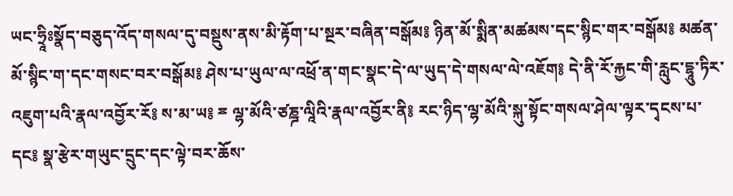ཡང་ཧྲཱིཿསྣོད་བཅུད་འོད་གསལ་དུ་བསྡུས་ནས་མི་རྟོག་པ་སྔར་བཞིན་བསྒོམ༔ ཉིན་མོ་སྨིན་མཚམས་དང་སྙིང་གར་བསྒོམ༔ མཚན་མོ་སྙིང་ག་དང་གསང་བར་བསྒོམ༔ ཤེས་པ་ཡུལ་ལ་འཕྲོ་ན་གང་སྣང་དེ་ལ་ཡུད་དེ་གསལ་ལེ་འཇོག༔ དེ་ནི་རོ་རྐྱང་གི་རླུང་དྷཱུ་ཏིར་འཇུག་པའི་རྣལ་འབྱོར་རོ༔ ས་མ་ཡ༔ ྈ ལྷ་མོའི་ཙཎྜ་ལཱིའི་རྣལ་འབྱོར་ནི༔ རང་ཉིད་ལྷ་མོའི་སྐུ་སྟོང་གསལ་ཤེལ་ལྟར་དྭངས་པ་དང༔ སྣ་རྩེར་གཡུང་དྲུང་དང་ལྟེ་བར་ཆོས་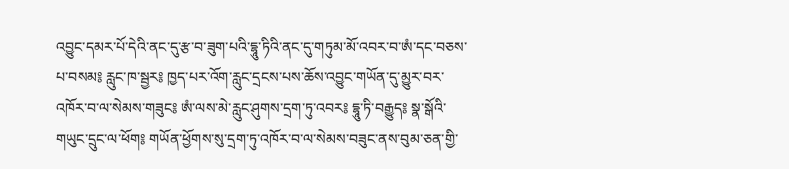འབྱུང་དམར་པོ་དེའི་ནང་དུ་རྩ་བ་ཟུག་པའི་དྷཱུ་ཏིའི་ནང་དུ་གཏུམ་མོ་འབར་བ་ཨཾ་དང་བཅས་པ་བསམ༔ རླུང་ཁ་སྦྱར༔ ཁྱད་པར་འོག་རླུང་དྲངས་པས་ཆོས་འབྱུང་གཡོན་དུ་མྱུར་བར་འཁོར་བ་ལ་སེམས་གཟུང༔ ཨཾ་ལས་མེ་རླུང་ཤུགས་དྲག་ཏུ་འབར༔ དྷཱུ་ཏི་བརྒྱུད༔ སྣ་སྒོའི་གཡུང་དྲུང་ལ་ཕོག༔ གཡོན་ཕྱོགས་སུ་དྲག་ཏུ་འཁོར་བ་ལ་སེམས་བཟུང་ནས་བུམ་ཅན་གྱི་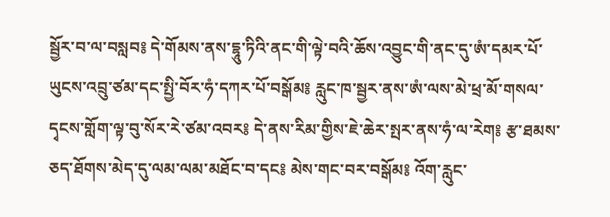སྦྱོར་བ་ལ་བསླབ༔ དེ་གོམས་ནས་དྷཱུ་ཏིའི་ནང་གི་ལྟེ་བའི་ཆོས་འབྱུང་གི་ནང་དུ་ཨཾ་དམར་པོ་ཡུངས་འབྲུ་ཙམ་དང་སྤྱི་བོར་ཧཾ་དཀར་པོ་བསྒོམ༔ རླུང་ཁ་སྦྱར་ནས་ཨཾ་ལས་མེ་ཕྲ་མོ་གསལ་དྭངས་གློག་ལྟ་བུ་སོར་རེ་ཙམ་འབར༔ དེ་ནས་རིམ་གྱིས་ཇེ་ཆེར་སྤར་ནས་ཧཾ་ལ་རེག༔ རྩ་ཐམས་ཅད་ཐོགས་མེད་དུ་ལམ་ལམ་མཐོང་བ་དང༔ མེས་གང་བར་བསྒོམ༔ འོག་རླུང་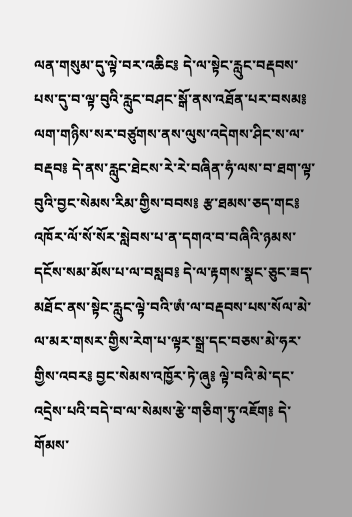ལན་གསུམ་དུ་ལྟེ་བར་འཆིང༔ དེ་ལ་སྟེང་རླུང་བརྡབས་པས་དུ་བ་ལྟ་བུའི་རླུང་བཤང་སྒོ་ནས་འཐོན་པར་བསམ༔ ལག་གཉིས་སར་བཙུགས་ནས་ལུས་འདེགས་ཤིང་ས་ལ་བརྡབ༔ དེ་ནས་རླུང་ཐེངས་རེ་རེ་བཞིན་ཧཾ་ལས་བ་ཐག་ལྟ་བུའི་བྱང་སེམས་རིམ་གྱིས་བབས༔ རྩ་ཐམས་ཅད་གང༔ འཁོར་ལོ་སོ་སོར་སླེབས་པ་ན་དགའ་བ་བཞིའི་ཉམས་དངོས་སམ་མོས་པ་ལ་བསླབ༔ དེ་ལ་རྟགས་སྣང་ཅུང་ཟད་མཐོང་ནས་སྟེང་རླུང་ལྟེ་བའི་ཨཾ་ལ་བརྡབས་པས་སོལ་མེ་ལ་མར་གསར་གྱིས་རེག་པ་ལྟར་སྒྲ་དང་བཅས་མེ་ཧར་གྱིས་འབར༔ བྱང་སེམས་འཁྱོར་ཏེ་ཞུ༔ ལྟེ་བའི་མེ་དང་འདྲེས་པའི་བདེ་བ་ལ་སེམས་རྩེ་གཅིག་ཏུ་འཇོག༔ དེ་གོམས་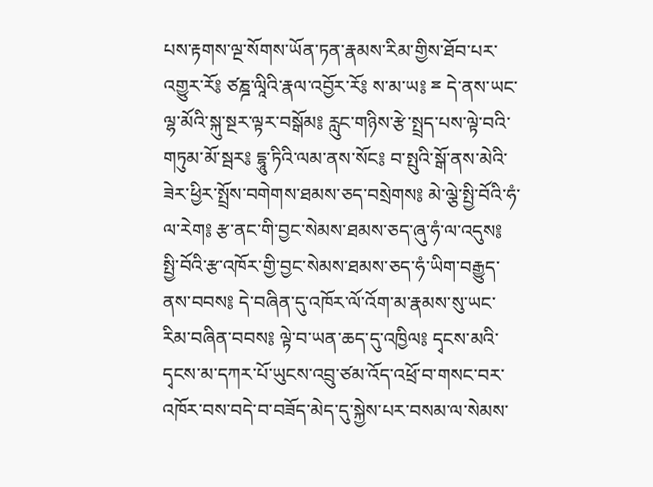པས་རྟགས་ལྔ་སོགས་ཡོན་ཏན་རྣམས་རིམ་གྱིས་ཐོབ་པར་འགྱུར་རོ༔ ཙཎྜ་ལཱིའི་རྣལ་འབྱོར་རོ༔ ས་མ་ཡ༔ ྈ དེ་ནས་ཡང་ལྷ་མོའི་སྐུ་སྔར་ལྟར་བསྒོམ༔ རླུང་གཉིས་རྩེ་སྤྲད་པས་ལྟེ་བའི་གཏུམ་མོ་སྦར༔ དྷཱུ་ཏིའི་ལམ་ནས་སོང༔ བ་སྤུའི་སྒོ་ནས་མེའི་ཟེར་ཕྱིར་སྤྲོས་བགེགས་ཐམས་ཅད་བསྲེགས༔ མེ་ལྕེ་སྤྱི་བོའི་ཧཾ་ལ་རེག༔ རྩ་ནང་གི་བྱང་སེམས་ཐམས་ཅད་ཞུ་ཧཾ་ལ་འདུས༔ སྤྱི་བོའི་རྩ་འཁོར་གྱི་བྱང་སེམས་ཐམས་ཅད་ཧཾ་ཡིག་བརྒྱུད་ནས་བབས༔ དེ་བཞིན་དུ་འཁོར་ལོ་འོག་མ་རྣམས་སུ་ཡང་རིམ་བཞིན་བབས༔ ལྟེ་བ་ཡན་ཆད་དུ་འཁྱིལ༔ དྭངས་མའི་དྭངས་མ་དཀར་པོ་ཡུངས་འབྲུ་ཙམ་འོད་འཕྲོ་བ་གསང་བར་འཁོར་བས་བདེ་བ་བཟོད་མེད་དུ་སྐྱེས་པར་བསམ་ལ་སེམས་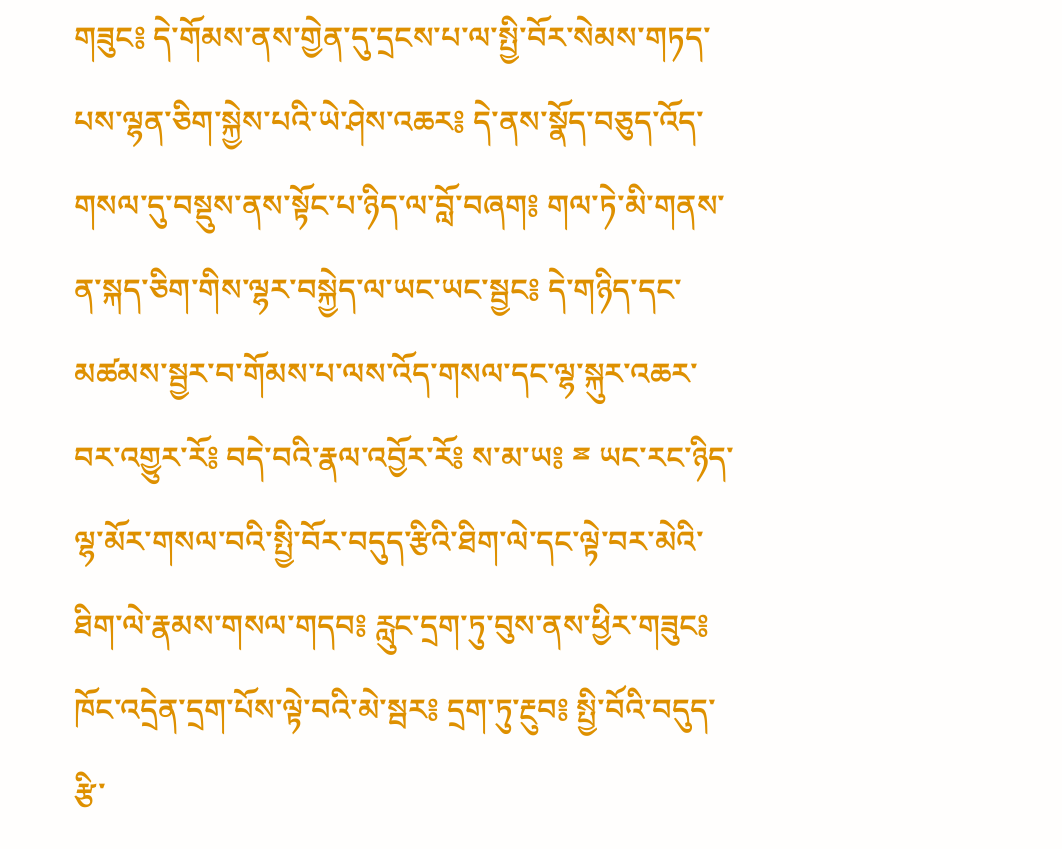གཟུང༔ དེ་གོམས་ནས་གྱེན་དུ་དྲངས་པ་ལ་སྤྱི་བོར་སེམས་གཏད་པས་ལྷན་ཅིག་སྐྱེས་པའི་ཡེ་ཤེས་འཆར༔ དེ་ནས་སྣོད་བཅུད་འོད་གསལ་དུ་བསྡུས་ནས་སྟོང་པ་ཉིད་ལ་བློ་བཞག༔ གལ་ཏེ་མི་གནས་ན་སྐད་ཅིག་གིས་ལྷར་བསྐྱེད་ལ་ཡང་ཡང་སྦྱང༔ དེ་གཉིད་དང་མཚམས་སྦྱར་བ་གོམས་པ་ལས་འོད་གསལ་དང་ལྷ་སྐུར་འཆར་བར་འགྱུར་རོ༔ བདེ་བའི་རྣལ་འབྱོར་རོ༔ ས་མ་ཡ༔ ྈ ཡང་རང་ཉིད་ལྷ་མོར་གསལ་བའི་སྤྱི་བོར་བདུད་རྩིའི་ཐིག་ལེ་དང་ལྟེ་བར་མེའི་ཐིག་ལེ་རྣམས་གསལ་གདབ༔ རླུང་དྲག་ཏུ་བུས་ནས་ཕྱིར་གཟུང༔ ཁོང་འདྲེན་དྲག་པོས་ལྟེ་བའི་མེ་སྦར༔ དྲག་ཏུ་རྔུབ༔ སྤྱི་བོའི་བདུད་རྩི་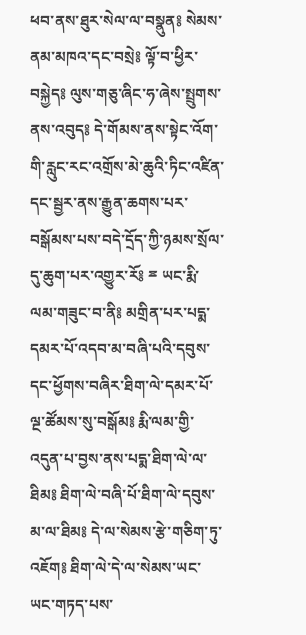ཕབ་ནས་ཐུར་སེལ་ལ་བསྣུན༔ སེམས་ནམ་མཁའ་དང་བསྲེ༔ ལྟོ་བ་ཕྱིར་བསྐྱེད༔ ལུས་གཅུ་ཞིང་ཧ་ཞེས་སྤྲུགས་ནས་འབུད༔ དེ་གོམས་ནས་སྟེང་འོག་གི་རླུང་རང་འགྲོས་མེ་ཆུའི་ཏིང་འཛིན་དང་སྦྱར་ནས་རྒྱུན་ཆགས་པར་བསྒོམས་པས་བདེ་དྲོད་ཀྱི་ཉམས་སྲོལ་དུ་ཆུག་པར་འགྱུར་རོ༔ ྈ ཡང་རྨི་ལམ་གཟུང་བ་ནི༔ མགྲིན་པར་པདྨ་དམར་པོ་འདབ་མ་བཞི་པའི་དབུས་དང་ཕྱོགས་བཞིར་ཐིག་ལེ་དམར་པོ་ལྔ་ཚོམས་སུ་བསྒོམ༔ རྨི་ལམ་གྱི་འདུན་པ་བྱས་ནས་པདྨ་ཐིག་ལེ་ལ་ཐིམ༔ ཐིག་ལེ་བཞི་པོ་ཐིག་ལེ་དབུས་མ་ལ་ཐིམ༔ དེ་ལ་སེམས་རྩེ་གཅིག་ཏུ་འཇོག༔ ཐིག་ལེ་དེ་ལ་སེམས་ཡང་ཡང་གཏད་པས་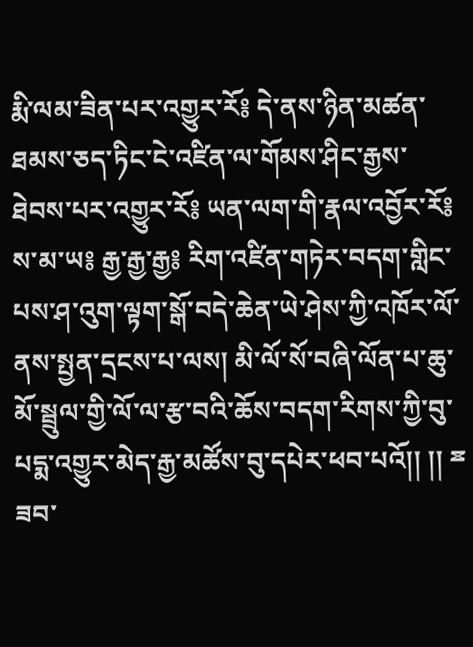རྨི་ལམ་ཟིན་པར་འགྱུར་རོ༔ དེ་ནས་ཉིན་མཚན་ཐམས་ཅད་ཏིང་ངེ་འཛིན་ལ་གོམས་ཤིང་རྒྱས་ཐེབས་པར་འགྱུར་རོ༔ ཡན་ལག་གི་རྣལ་འབྱོར་རོ༔ ས་མ་ཡ༔ རྒྱ་རྒྱ་རྒྱ༔ རིག་འཛིན་གཏེར་བདག་གླིང་པས་ཤ་འུག་ལྟག་སྒོ་བདེ་ཆེན་ཡེ་ཤེས་ཀྱི་འཁོར་ལོ་ནས་སྤྱན་དྲངས་པ་ལས། མི་ལོ་སོ་བཞི་ལོན་པ་ཆུ་མོ་སྦྲུལ་གྱི་ལོ་ལ་རྩ་བའི་ཆོས་བདག་རིགས་ཀྱི་བུ་པདྨ་འགྱུར་མེད་རྒྱ་མཚོས་བུ་དཔེར་ཕབ་པའོ།། །། ྈ ཟབ་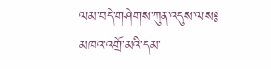ལམ་བདེ་གཤེགས་ཀུན་འདུས་ལས༔ མཁའ་འགྲོ་མའི་དམ་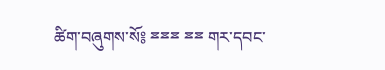ཚིག་བཞུགས་སོ༔ ྈྈྈ ྈྈ གར་དབང་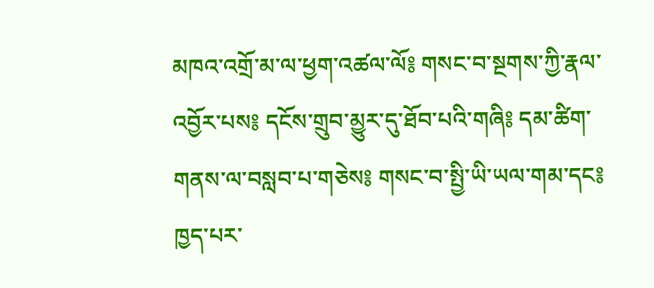མཁའ་འགྲོ་མ་ལ་ཕྱག་འཚལ་ལོ༔ གསང་བ་སྔགས་ཀྱི་རྣལ་འབྱོར་པས༔ དངོས་གྲུབ་མྱུར་དུ་ཐོབ་པའི་གཞི༔ དམ་ཚིག་གནས་ལ་བསླབ་པ་གཅེས༔ གསང་བ་སྤྱི་ཡི་ཡལ་གམ་དང༔ ཁྱད་པར་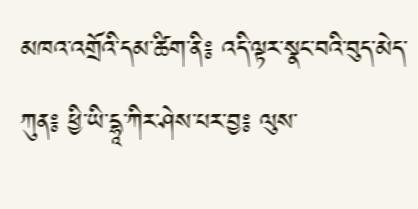མཁའ་འགྲོའི་དམ་ཚིག་ནི༔ འདི་ལྟར་སྣང་བའི་བུད་མེད་ཀུན༔ ཕྱི་ཡི་དྷཱ་ཀིར་ཤེས་པར་བྱ༔ ལུས་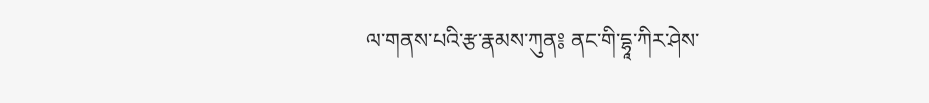ལ་གནས་པའི་རྩ་རྣམས་ཀུན༔ ནང་གི་དྷཱ་ཀིར་ཤེས་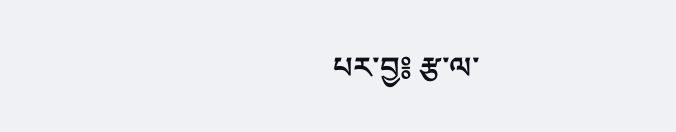པར་བྱ༔ རྩ་ལ་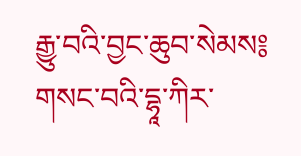རྒྱུ་བའི་བྱང་ཆུབ་སེམས༔ གསང་བའི་དྷཱ་ཀིར་